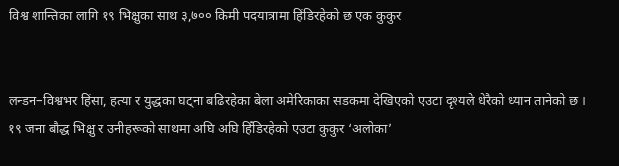विश्व शान्तिका लागि १९ भिक्षुका साथ ३,७०० किमी पदयात्रामा हिंडिरहेको छ एक कुकुर


लन्डन–विश्वभर हिंसा, हत्या र युद्धका घट्ना बढिरहेका बेला अमेरिकाका सडकमा देखिएको एउटा दृश्यले धेरैको ध्यान तानेको छ । १९ जना बौद्ध भिक्षु र उनीहरूको साथमा अघि अघि हिँडिरहेको एउटा कुकुर ‘अलोका’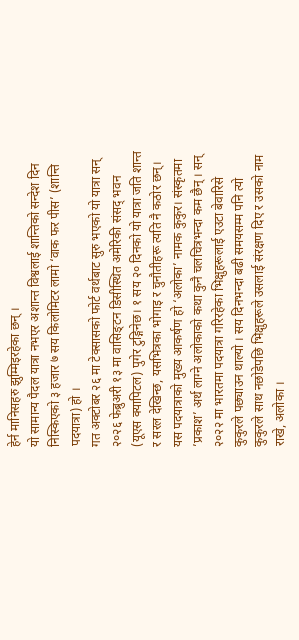हेर्न मानिसहरु झुम्मिइरहेका छन् ।
यो सामान्य पैदल यात्रा नभएर अशान्त विश्वलाई शान्तिको सन्देश दिन निस्किएको ३ हजार ७ सय किलोमिटर लामो ‘वाक फर पीस’ (शान्ति पदयात्रा) हो ।
गत अक्टोबर २६ मा टेक्सासको फोर्ट वर्थबाट सुरु भएको यो यात्रा सन् २०२६ फेब्रुअरी १३ मा वासिङ्टन डिसीस्थित अमेरिकी संसद् भवन (यूएस क्यापिटल) पुगेर टुङ्गिनेछ। १ सय २० दिनको यो यात्रा जति शान्त र सरल देखिन्छ, यसभित्रका भोगाइ र चुनौतीहरू त्यति नै कठोर छन्।
यस पदयात्राको मुख्य आकर्षण हो ‘अलोका’ नामक कुकुर। संस्कृतमा ’प्रकाश’ अर्थ लाग्ने अलोकाको कथा कुनै चलचित्रभन्दा कम छैन् । सन् २०२२ मा भारतमा पदयात्रा गरिरहेका भिक्षुहरूलाई एउटा बेवारिसे कुकुरले पछ्याउन थाल्यो । सय दिनभन्दा बढी समयसम्म पनि त्यो कुकुरले साथ नछोडेपछि भिक्षुहरूले उसलाई संरक्षण दिए र उसको नाम राखे, अलोका ।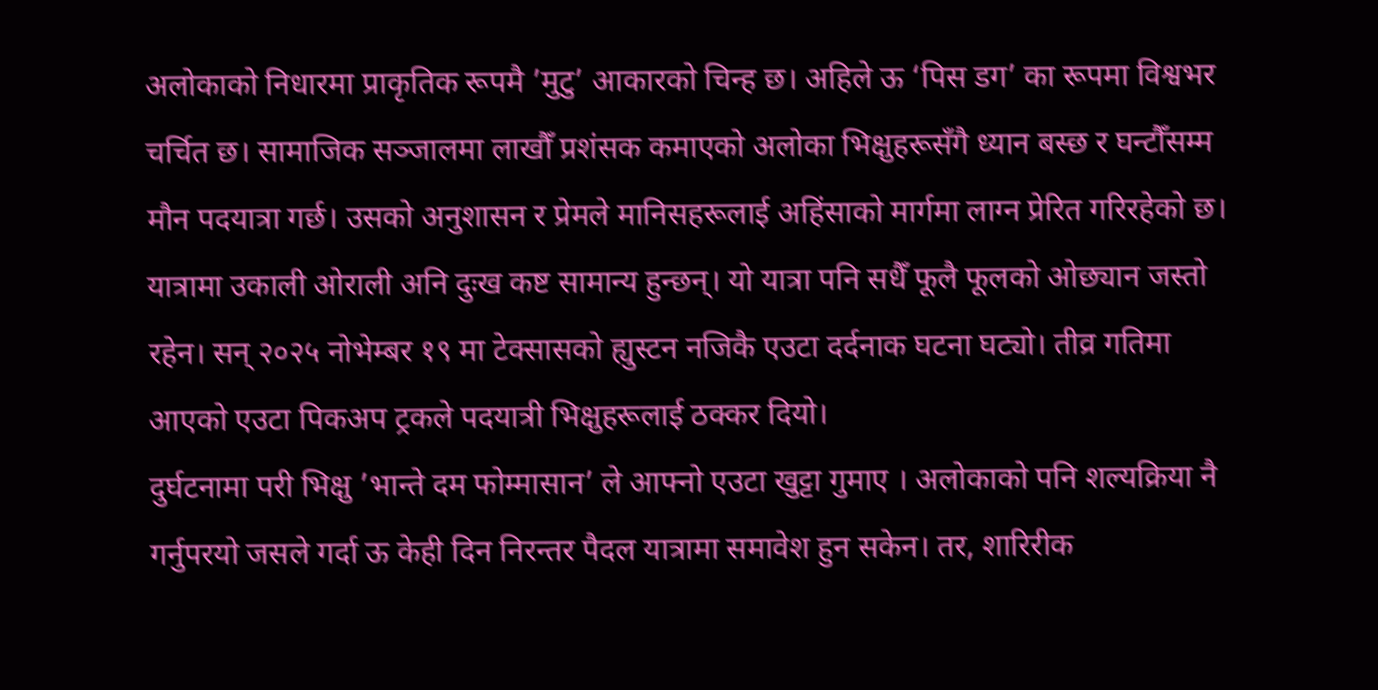अलोकाको निधारमा प्राकृतिक रूपमै ’मुटु’ आकारको चिन्ह छ। अहिले ऊ ‘पिस डग’ का रूपमा विश्वभर चर्चित छ। सामाजिक सञ्जालमा लाखौँ प्रशंसक कमाएको अलोका भिक्षुहरूसँगै ध्यान बस्छ र घन्टौँसम्म मौन पदयात्रा गर्छ। उसको अनुशासन र प्रेमले मानिसहरूलाई अहिंसाको मार्गमा लाग्न प्रेरित गरिरहेको छ।
यात्रामा उकाली ओराली अनि दुःख कष्ट सामान्य हुन्छन्। यो यात्रा पनि सधैँ फूलै फूलको ओछ्यान जस्तो रहेन। सन् २०२५ नोभेम्बर १९ मा टेक्सासको ह्युस्टन नजिकै एउटा दर्दनाक घटना घट्यो। तीव्र गतिमा आएको एउटा पिकअप ट्रकले पदयात्री भिक्षुहरूलाई ठक्कर दियो।
दुर्घटनामा परी भिक्षु ’भान्ते दम फोम्मासान’ ले आफ्नो एउटा खुट्टा गुमाए । अलोकाको पनि शल्यक्रिया नै गर्नुपरयो जसले गर्दा ऊ केही दिन निरन्तर पैदल यात्रामा समावेश हुन सकेन। तर, शारिरीक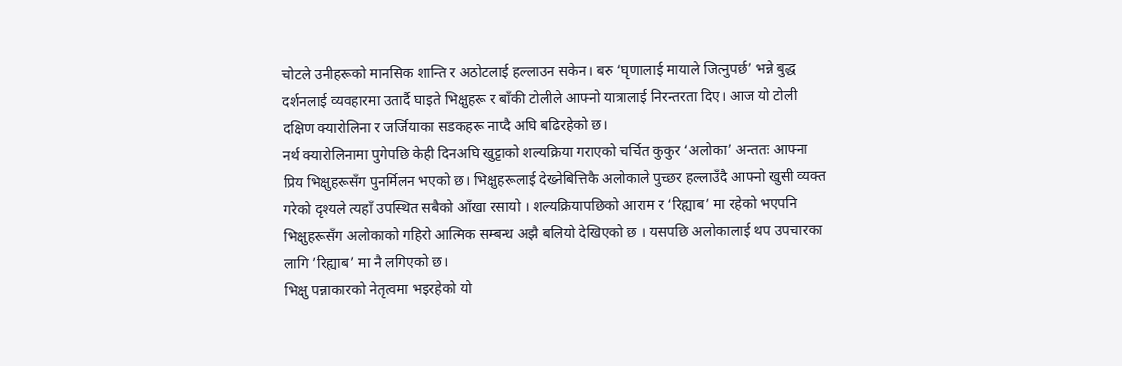चोटले उनीहरूको मानसिक शान्ति र अठोटलाई हल्लाउन सकेन। बरु ‘घृणालाई मायाले जित्नुपर्छ’ भन्ने बुद्ध दर्शनलाई व्यवहारमा उतार्दै घाइते भिक्षुहरू र बाँकी टोलीले आफ्नो यात्रालाई निरन्तरता दिए। आज यो टोली दक्षिण क्यारोलिना र जर्जियाका सडकहरू नाप्दै अघि बढिरहेको छ।
नर्थ क्यारोलिनामा पुगेपछि केही दिनअघि खुट्टाको शल्यक्रिया गराएको चर्चित कुकुर ‘अलोका’ अन्ततः आफ्ना प्रिय भिक्षुहरूसँग पुनर्मिलन भएको छ। भिक्षुहरूलाई देख्नेबित्तिकै अलोकाले पुच्छर हल्लाउँदै आफ्नो खुसी व्यक्त गरेको दृश्यले त्यहाँ उपस्थित सबैको आँखा रसायो । शल्यक्रियापछिको आराम र ‘रिह्याब’ मा रहेको भएपनि भिक्षुहरूसँग अलोकाको गहिरो आत्मिक सम्बन्ध अझै बलियो देखिएको छ । यसपछि अलोकालाई थप उपचारका लागि ’रिह्याब’ मा नै लगिएको छ।
भिक्षु पन्नाकारको नेतृत्वमा भइरहेको यो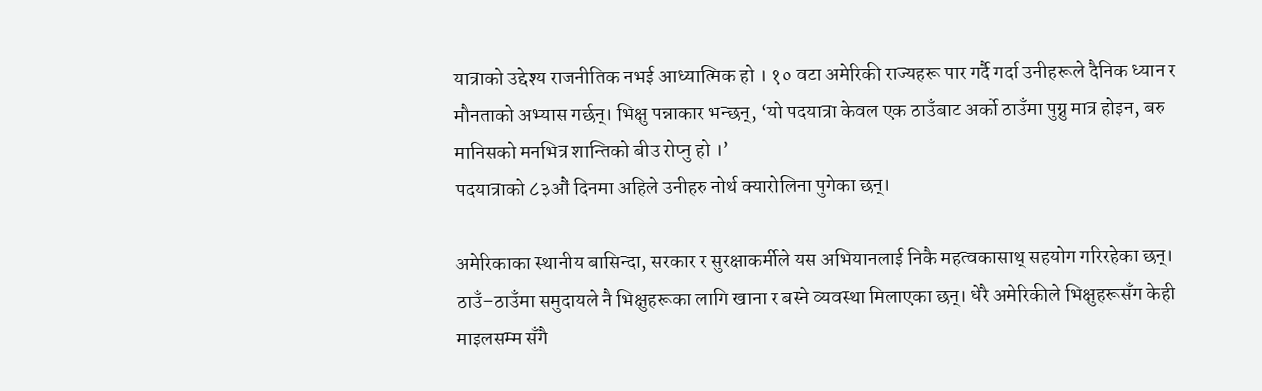यात्राको उद्देश्य राजनीतिक नभई आध्यात्मिक हो । १० वटा अमेरिकी राज्यहरू पार गर्दै गर्दा उनीहरूले दैनिक ध्यान र मौनताको अभ्यास गर्छन्। भिक्षु पन्नाकार भन्छन्, ‘यो पदयात्रा केवल एक ठाउँबाट अर्को ठाउँमा पुग्नु मात्र होइन, बरु मानिसको मनभित्र शान्तिको बीउ रोप्नु हो ।’
पदयात्राको ८३औं दिनमा अहिले उनीहरु नोर्थ क्यारोलिना पुगेका छन्।

अमेरिकाका स्थानीय बासिन्दा, सरकार र सुरक्षाकर्मीले यस अभियानलाई निकै महत्वकासाथ् सहयोग गरिरहेका छन्। ठाउँ–ठाउँमा समुदायले नै भिक्षुहरूका लागि खाना र बस्ने व्यवस्था मिलाएका छन्। धेरै अमेरिकीले भिक्षुहरूसँग केही माइलसम्म सँगै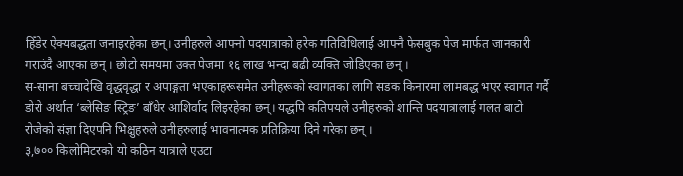हिँडेर ऐक्यबद्धता जनाइरहेका छन्। उनीहरुले आफ्नो पदयात्राको हरेक गतिविधिलाई आफ्नै फेसबुक पेज मार्फत जानकारी गराउंदै आएका छन् । छोटो समयमा उक्त पेजमा १६ लाख भन्दा बढी व्यक्ति जोडिएका छन् ।
स-साना बच्चादेखि वृद्धवृद्धा र अपाङ्गता भएकाहरूसमेत उनीहरूको स्वागतका लागि सडक किनारमा लामबद्ध भएर स्वागत गर्दै डोरो अर्थात ‘ब्लेसिङ स्ट्रिङ’ बाँधेर आशिर्वाद लिइरहेका छन्। यद्धपि कतिपयले उनीहरुको शान्ति पदयात्रालाई गलत बाटो रोजेको संज्ञा दिएपनि भिक्षुहरुले उनीहरुलाई भावनात्मक प्रतिक्रिया दिने गरेका छन् ।
३,७०० किलोमिटरको यो कठिन यात्राले एउटा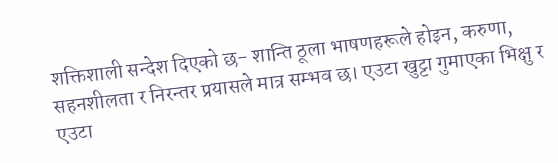शक्तिशाली सन्देश दिएको छ- शान्ति ठूला भाषणहरूले होइन, करुणा, सहनशीलता र निरन्तर प्रयासले मात्र सम्भव छ। एउटा खुट्टा गुमाएका भिक्षु र एउटा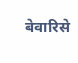बेवारिसे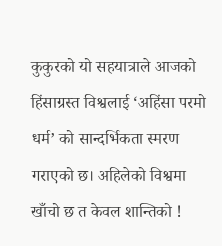कुकुरको यो सहयात्राले आजको हिंसाग्रस्त विश्वलाई ‘अहिंसा परमो धर्म’ को सान्दर्भिकता स्मरण गराएको छ। अहिलेको विश्वमा खाँचो छ त केवल शान्तिको !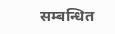सम्बन्धित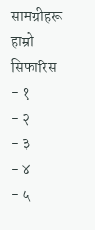सामग्रीहरू
हाम्रो सिफारिस
- १
- २
- ३
- ४
- ५